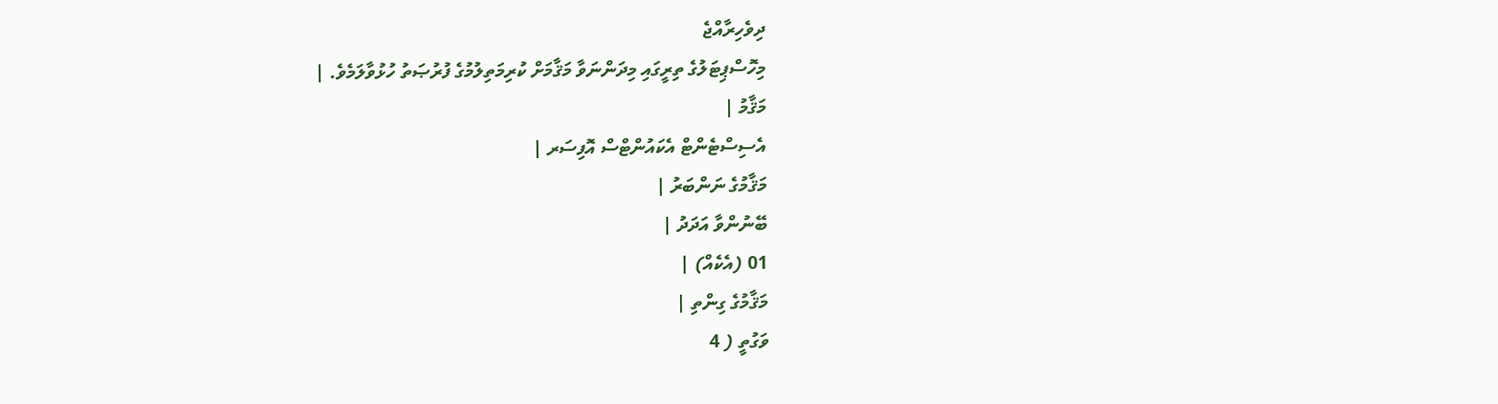ދިވެހިރާއްޖެ
މިހޮސްޕިޓަލުގެ ތިރީގައި މިދަންނަވާ މަޤާމަށް ކުރިމަތިލުމުގެ ފުރުޞަތު ހުޅުވާލަމެވެ. |
މަޤާމު |
އެސިސްޓެންޓް އެކައުންޓްސް އޮފިސަރ |
މަޤާމުގެ ނަންބަރު |
ބޭނުންވާ އަދަދު |
01 (އެކެއް) |
މަޤާމުގެ ގިންތި |
ވަގުތީ ( 4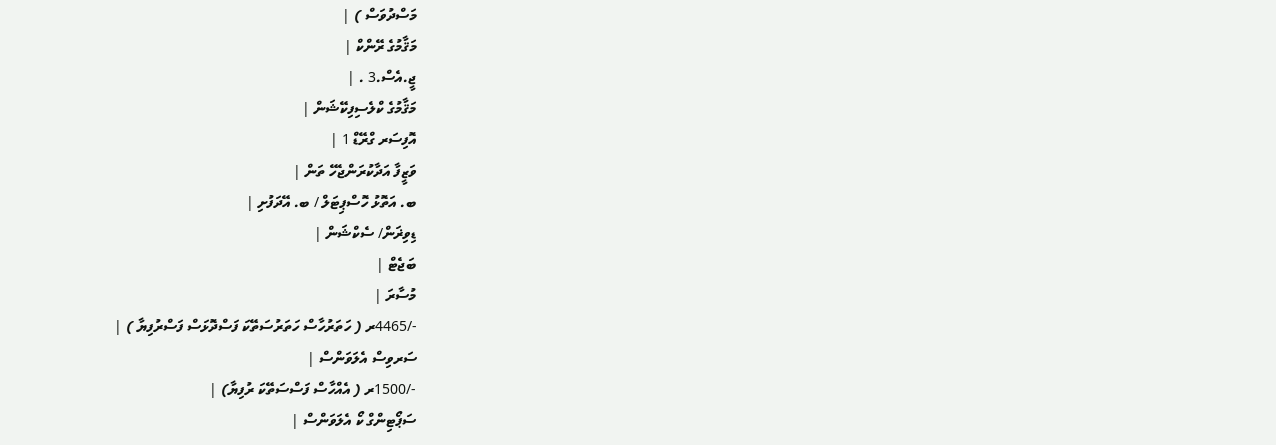މަސްދުވަސް ) |
މަޤާމުގެ ރޭންކް |
ޖީ.އެސް.3 . |
މަޤާމުގެ ކްލެސިފިކޭޝަން |
އޮފިސަރ ގްރޭޑް 1 |
ވަޒީފާ އަދާކުރަންޖެހޭ ތަން |
ބ. އަތޮޅު ހޮސްޕިޓަލް / ބ. އޭދަފުށި |
ޑިވިޜަން/ ސެކްޝަން |
ބަޖެޓް |
މުސާރަ |
-/4465ރ ( ހަތަރުހާސް ހަތަރުސަތޭކަ ފަސްދޮޅަސް ފަސްރުފިޔާ ) |
ސަރވިސް އެލަވަންސް |
-/1500ރ ( އެއްހާސް ފަސްސަތޭކަ ރުފިޔާ) |
ސަޕޯޓިންގް ކޯ އެލަވަންސް |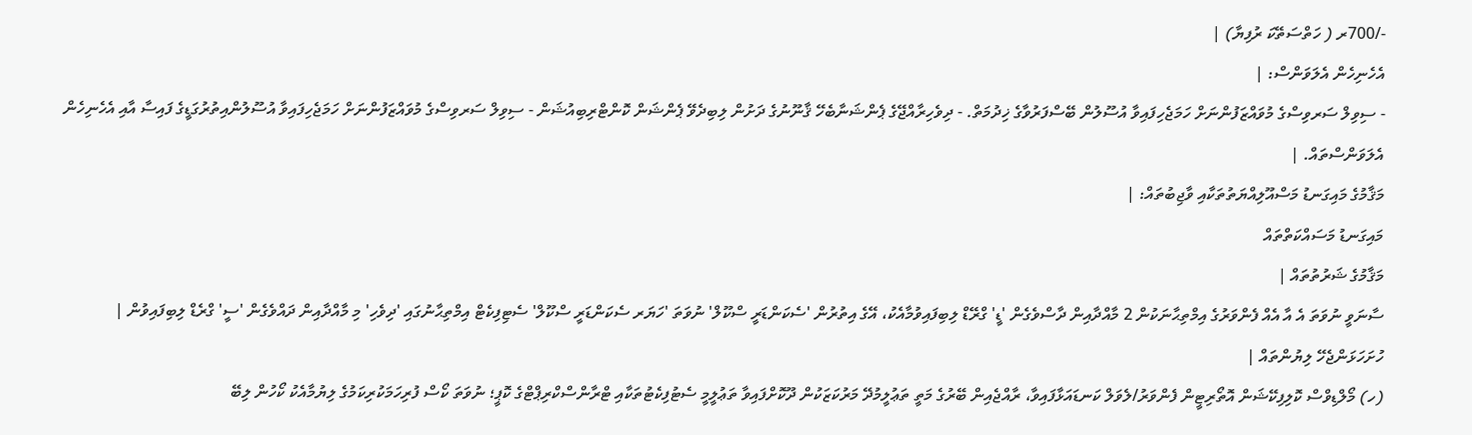-/700ރ ( ހަތްސަތޭކަ ރުފިޔާ) |
އެހެނިހެން އެލަވަންސް: |
- ސިވިލް ސަރވިސްގެ މުވައްޒަފުންނަށް ހަމަޖެހިފައިވާ އުސޫލުން ބޭސްފަރުވާގެ ޚިދުމަތް. - ދިވެހިރާއްޖޭގެ ޕެންޝަނާބެހޭ ޤާނޫނުގެ ދަށުން ލިބިދެވޭ ޕެންޝަން ކޮންޓްރިބިއުޝަން - ސިވިލް ސަރވިސްގެ މުވައްޒަފުންނަށް ހަމަޖެހިފައިވާ އުސޫލުންއިތުރުގަޑީގެ ފައިސާ އާއި އެހެނިހެން އެލަވަންސްތައް. |
މަޤާމުގެ މައިގަނޑު މަސްއޫލިއްޔަތުތަކާއި ވާޖިބުތައް: |
މައިގަނޑު މަސައްކަތްތައް
މަޤާމުގެ ޝަރުތުތައް |
ސާނަވީ ނުވަތަ އެ އާ އެއް ފެންވަރުގެ އިމްތިޙާނަކުން 2 މާއްދާއިން ދާސްވެގެން 'ޑީ' ގްރޭޑް ލިބިފައިވުމާއެކު، އޭގެ އިތުރުން 'ސެކަންޑަރީ ސްކޫލް' ނުވަތަ 'ހަޔަރ ސެކަންޑަރީ ސްކޫލް' ސެޓިފިކެޓް އިމްތިޙާނުގައި 'ދިވެހި' މި މާއްދާއިން ދައްވެގެން 'ސީ' ގްރެޑް ލިބިފައިވުން |
ހުށަހަޅަންޖެހޭ ލިޔުންތައް |
(ހ) މޯލްޑިވްސް ކޮލިފިކޭޝަން އޮތޯރިޓީން ފެންވަރު/ލެވަލް ކަނޑައަޅާފައިވާ، ރާއްޖެއިން ބޭރުގެ މަތީ ތަޢުލީމުދޭ މަރުކަޒަކުން ދޫކޮށްފައިވާ ތަޢުލީމީ ސެޓުފިކެޓުތަކާއި ޓްރާންސްކްރިޕްޓްގެ ކޮޕީ؛ ނުވަތަ ކޯސް ފުރިހަމަކުރިކަމުގެ ލިޔުމާއެކު ކޯހުން ލިބޭ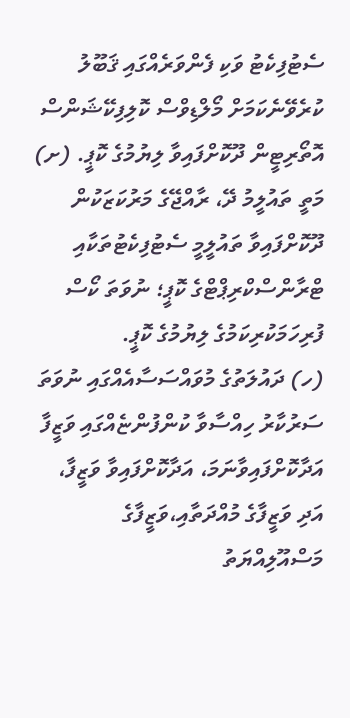ސެޓުފިކެޓު ވަކި ފެންވަރެއްގައި ޤަބޫލު ކުރެވޭނެކަމަށް މޯލްޑިވްސް ކޮލިފިކޭޝަންސް އޮތޯރިޓީން ދޫކޮށްފައިވާ ލިޔުމުގެ ކޮޕީ. (ށ) މަތީ ތައުލީމު ދޭ، ރާއްޖޭގެ މަރުކަޒަކުން ދޫކޮށްފައިވާ ތައުލީމީ ސެޓުފިކެޓުތަކާއި ޓްރާންސްކްރިޕްޓްގެ ކޮޕީ؛ ނުވަތަ ކޯސް ފުރިހަމަކުރިކަމުގެ ލިޔުމުގެ ކޮޕީ.
(ހ) ދައުލަތުގެ މުވައްސަސާއެއްގައި ނުވަތަ ސަރުކާރު ހިއްސާވާ ކުންފުންޏެއްގައި ވަޒީފާ އަދާކޮށްފައިވާނަމަ، އަދާކޮށްފައިވާ ވަޒީފާ، އަދި ވަޒީފާގެ މުއްދަތާއި،ވަޒީފާގެ މަސްއޫލިއްޔަތު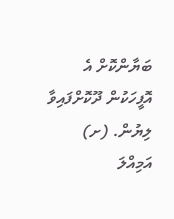ބަޔާންކޮށް އެ އޮފީހަކުން ދޫކޮށްފައިވާ ލިޔުން. (ށ) އަމިއްލަ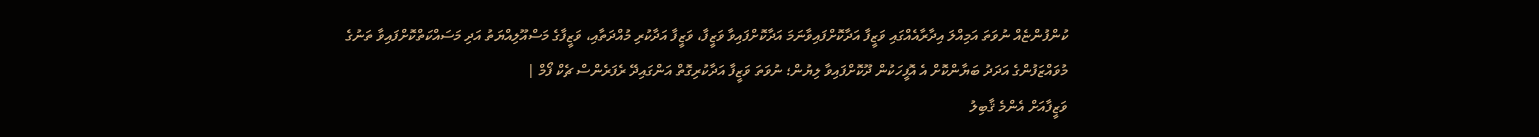ކުންފުންޏެއް ނުވަތަ އަމިއްލަ އިދާރާއެއްގައި ވަޒީފާ އަދާކޮށްފައިވާނަމަ އަދާކޮށްފައިވާ ވަޒީފާ، ވަޒީފާ އަދާކުރި މުއްދަތާއި، ވަޒީފާގެ މަސްއޫލިއްޔަތު އަދި މަސައްކަތްކޮށްފައިވާ ތަނުގެ މުވައްޒަފުންގެ އަދަދު ބަޔާންކޮށް އެ އޮފީހަކުން ދޫކޮށްފައިވާ ލިޔުން؛ ނުވަތަ ވަޒީފާ އަދާކުރިގޮތް އަންގައިދޭ ރެފަރެންސް ޗެކް ފޯމް |
ވަޒީފާއަށް އެންމެ ޤާބިލު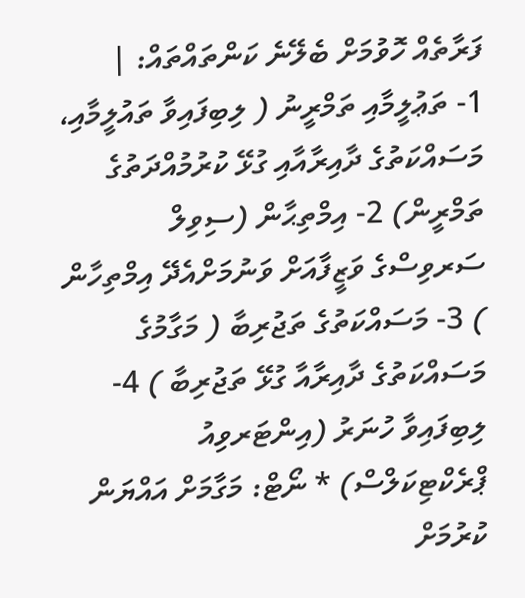ފަރާތެއް ހޮވުމަށް ބެލޭނެ ކަންތައްތައް: |
1- ތަޢުލީމާއި ތަމްރީނު ( ލިބިފައިވާ ތައުލީމާއި، މަސައްކަތުގެ ދާއިރާއާއި ގުޅޭ ކުރުމުއްދަތުގެ ތަމްރީން) 2- އިމްތިޙާން (ސިވިލް ސަރވިސްގެ ވަޒީފާއަށް ވަނުމަށްއެދޭ އިމްތިހާން ) 3- މަސައްކަތުގެ ތަޖުރިބާ ( މަގާމުގެ މަސައްކަތުގެ ދާއިރާއާ ގުޅޭ ތަޖުރިބާ ) 4- ލިބިފައިވާ ހުނަރު (އިންޓަރވިއު ޕްރެކްޓިކަލްސް) * ނޯޓް: މަގާމަށް އައްޔަން ކުރުމަށް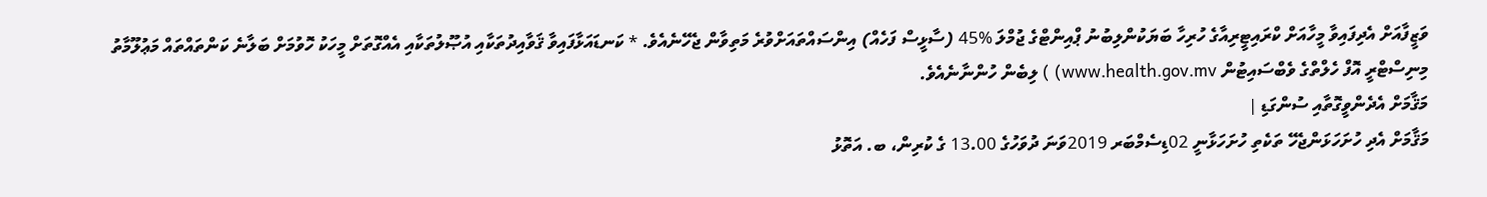ވަޒީފާއަށް އެދިފައިވާ މީހާއަށް ކްރައިޓީރިއާގެ ހުރިހާ ބަޔަކުންލިބުނު ޕްއިންޓްގެ ޖުމްލަ %45 (ސާޅީސް ފަހެއް) އިންސައްތައަށްވުރެ މަތިވާން ޖެހޭނެއެވެ. * ކަނޑައަޅާފައިވާ ޤަވާއިދުތަކާއި އުޞޫލުތަކާއި އެއްގޮތަށް މީހަކު ހޮވުމަށް ބަލާނެ ކަންތައްތައް މަޢުލޫމާތު މިނިސްޓްރީ އޮފް ހެލްތްގެ ވެބްސައިޓުން www.health.gov.mv) ) ލިބެން ހުންނާނެއެވެ.
މަޤާމަށް އެދެންވީގޮތާއި ސުންގަޑި |
މަޤާމަށް އެދި ހުށަހަޅަންޖެހޭ ތަކެތި ހުށަހަޅާނީ 02ޑިސެމްބަރ 2019ވަނަ ދުވަހުގެ 13.00 ގެ ކުރިން، ބ. އަތޮޅު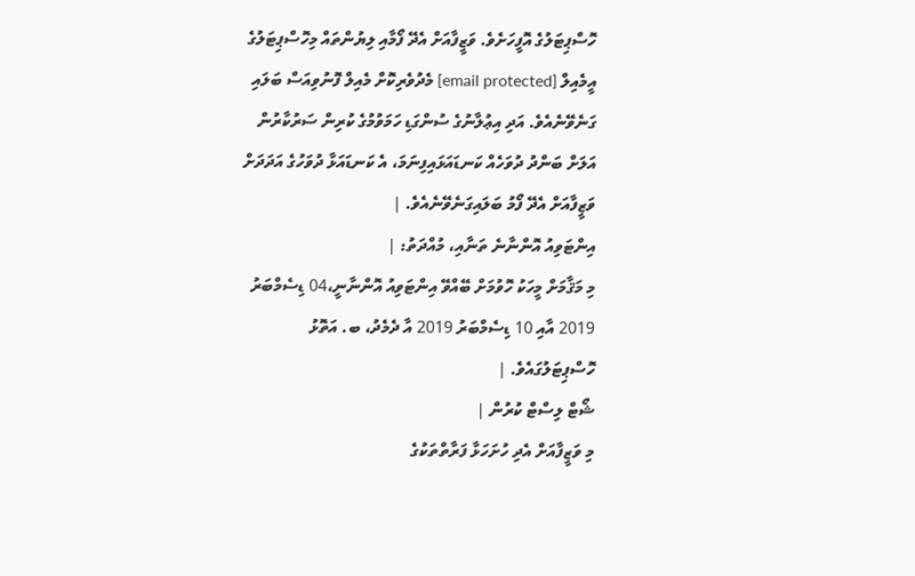ހޮސްޕިޓަލުގެ އޮފީހަށެވެ. ވަޒީފާއަށް އެދޭ ފޯމާއި ލިޔުންތައް މިހޮސްޕިޓަލުގެ އީމެއިލް [email protected] މެދުވެރިކޮށް މެއިލް ފޮނުވިއަސް ބަލައި ގަނެވޭނެއެވެ. އަދި އިޢުލާނުގެ ސުންގަޑި ހަމަވުމުގެ ކުރިން ސަރުކާރުން އަލަށް ބަންދު ދުވަހެއް ކަނޑައަޅައިފިނަމަ، އެ ކަނޑައަޅާ ދުވަހުގެ އަދަދަށް ވަޒީފާއަށް އެދޭ ފޯމު ބަލައިގަނެވޭނެއެވެ. |
އިންޓަވިއު އޮންނާނެ ތަނާއި، މުއްދަތު: |
މި މަޤާމަށް މީހަކު ހޮވުމަށް ބޭއްވޭ އިންޓަވިއު އޮންނާނީ،04 ޑިސެމްބަރު 2019 އާއި 10 ޑިސެމްބަރު 2019 އާ ދެމެދު، ބ. އަތޮޅު ހޮސްޕިޓަލުގައެވެ. |
ޝޯޓް ލިސްޓް ކުރުން |
މި ވަޒީފާއަށް އެދި ހުށަހަޅާ ފަރާތްތަކުގެ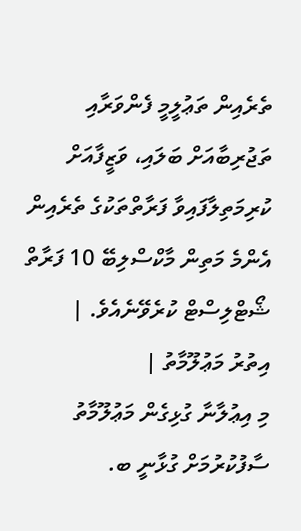ތެރެއިން ތަޢުލީމީ ފެންވަރާއި ތަޖުރިބާއަށް ބަލައި، ވަޒީފާއަށް ކުރިމަތިލާފައިވާ ފަރާތްތަކުގެ ތެރެއިން އެންމެ މަތިން މާކްސްލިބޭ 10 ފަރާތް ޝޯޓްލިސްޓް ކުރެވޭނެއެވެ. |
އިތުރު މަޢުލޫމާތު |
މި އިޢުލާނާ ގުޅިގެން މަޢުލޫމާތު ސާފުކުރުމަށް ގުޅާނީ ބ.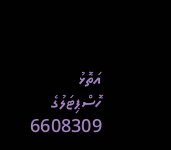އަތޮޅު ހޮސްޕިޓަލުގެ 6608309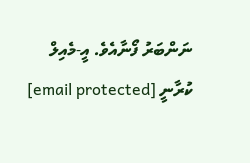ނަންބަރު ފޯނާއެވެ. އީ-މެއިލް ކުރާނީ [email protected]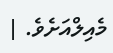މެއިލްއަށެވެ. |